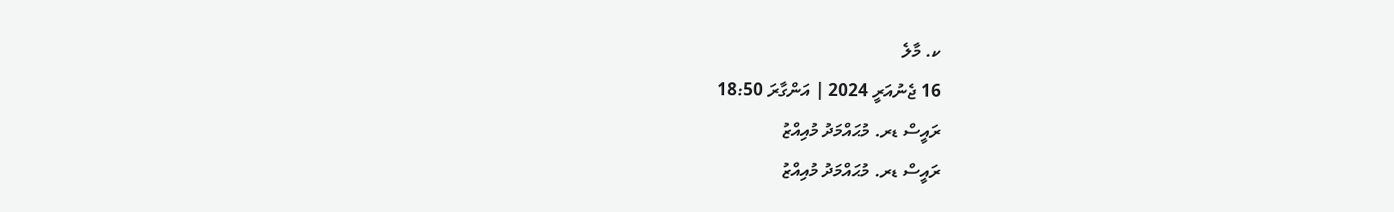ކ. މާލެ
16 ޖެނުއަރީ 2024 | އަންގާރަ 18:50
ރައީސް ޑރ. މުޙައްމަދު މުއިއްޒު
ރައީސް ޑރ. މުޙައްމަދު މުއިއްޒު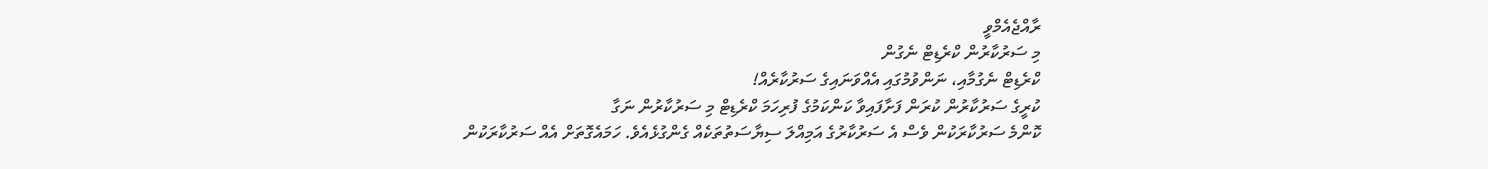ރާއްޖެއެމްވީ
މި ސަރުކާރުން ކްރެޑިޓް ނެގުން
ކްރެޑިޓް ނެގުމާއި، ނަންވުމުގައި އެއްވަނައިގެ ސަރުކާރެއް!
ކުރީގެ ސަރުކާރުން ކުރަން ފަށާފައިވާ ކަންކަމުގެ ފުރިހަމަ ކްރެޑިޓް މި ސަރުކާރުން ނަގާ
ކޮންމެ ސަރުކާރަކުން ވެސް އެ ސަރުކާރުގެ އަމިއްލަ ސިޔާސަތުތަކެއް ގެންގުޅެއެވެ. ހަމައެގޮތަށް އެއް ސަރުކާރަކުން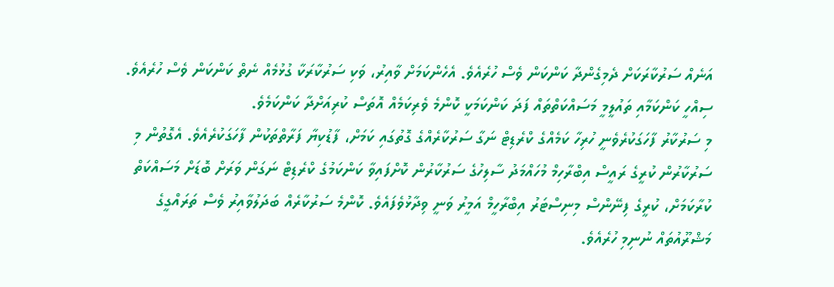އަނެއް ސަރުކާރަކަށް ދެމިގެންދާ ކަންކަން ވެސް ހުރެއެވެ. އެހެންކަމަށް ވާއިރު، ވަކި ސަރުކާރަކާ ގުޅުމެއް ނެތް ކަންކަން ވެސް ހުރެއެވެ. ސިއްހީ ކަންކަމާއި ތައުލީމީ މަސައްކަތްތައް ފަދަ ކަންކަމަކީ ކޮންމެ ވެރިކަމެއް އޮތަސް ކުރިއަށްދާ ކަންކަމެވެ.
މި ސަރުކާރު ފާހަގަކުރެވެނީ ހުރިހާ ކަމެއްގެ ކްރެޑިޓް ނަގާ ސަރުކާރެއްގެ ގޮތުގައި ކަމަށް، ފާޑުކިޔާ ފަރާތްތަކުން ފާހަގަކުރެއެވެ. އެގޮތުން މި ސަރުކާރުން ކުރީގެ ރައީސް އިބްރާހިމް މުހައްމަދު ސާލިހުގެ ސަރުކާރުން ކޮށްފައިވާ ކަންކަމުގެ ކްރެޑިޓް ނަގަން ވަރަށް ބޮޑަށް މަސައްކަތް ކުރާކަމަށް، ކުރީގެ ފިނޭންސް މިނިސްޓަރު އިބްރާހީމް އަމީރު ވަނީ ވިދާޅުވެފައެވެ. ކޮންމެ ސަރުކާރެއް ބަދަލުވާއިރު ވެސް ތަރައްގީގެ މަޝްރޫއުތައް ނުނިމި ހުރެއެވެ.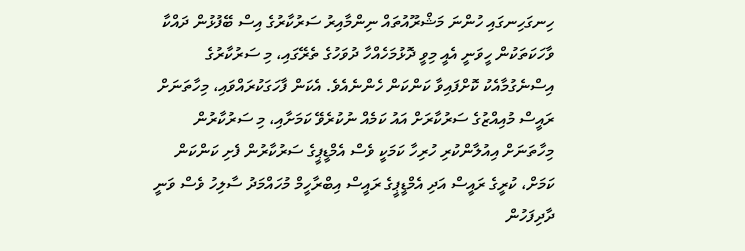ހިނގަހިނގައި ހުންނަ މަޝްރޫއުތައް ނިންމާއިރު ސަރުކާރުގެ އިސް ބޭފުޅުން ދައްކާ ވާހަކަތަކުން ހީވަނީ އެއީ މިވީ ދޮޅުމަހެއްހާ ދުވަހުގެ ތެރޭގައި، މި ސަރުކާރުގެ އިސްނެގުމާއެކު ކޮށްފައިވާ ކަންކަން ހެންނެއެވެ. އެކަން ފާހަގަކުރައްވައި، މިހާތަނަށް ރައީސް މުއިއްޒުގެ ސަރުކާރަށް އައު ކަމެއް ނުކުރެވޭ ކަމަށާއި، މި ސަރުކާރުން މިހާތަނަށް އިއުލާންކުރި ހުރިހާ ކަމަކީ ވެސް އެމްޑީޕީގެ ސަރުކާރުން ފެށި ކަންކަން ކަމަށް، ކުރީގެ ރައީސް އަދި އެމްޑީޕީގެ ރައީސް އިބްރާހީމް މުހައްމަދު ސާލިހު ވެސް ވަނީ ދާދިފަހުން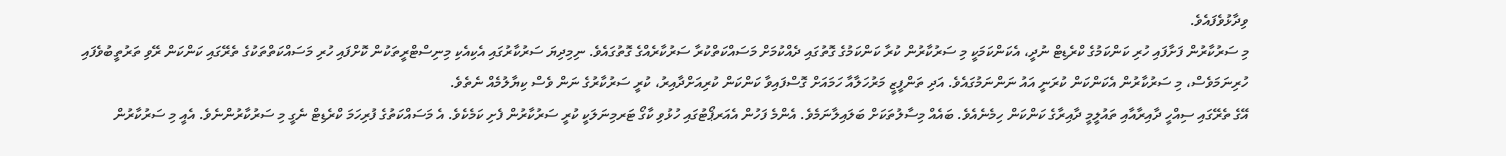ވިދާޅުވެފައެވެ.
މި ސަރުކާރުން ފަށާފައި ހުރި ކަންކަމުގެ ކްރެޑިޓް ނުދީ، އެކަންކަމަކީ މި ސަރުކާރުން ކުރާ ކަންކަމުގެ ގޮތުގައި ދެއްކުމަށް މަސައްކަތްކުރާ ސަރުކާރެއްގެ ގޮތުގައެވެ. ނިމިދިޔަ ސަރުކާރުގައި އެކިއެކި މިނިސްޓްރީތަކުން ކޮށްފައި ހުރި މަސައްކަތްތަކުގެ ތެރޭގައި ކަންކަން ރޭވި ތަރުތީބުވެފައި ހުރިނަމަވެސް، މި ސަރުކާރުން އެކަންކަން ކުރަނީ އައު ނަންނަމުގައެވެ. އަދި ތަންފީޒީ މަރުހަލާއާ ހަމައަށް ގޮސްފައިވާ ކަންކަން ކުރިއަށްދާއިރު، ކުރީ ސަރުކާރުގެ ނަން ވެސް ކިޔާލުމެއް ނެތެވެ.
އޭގެ ތެރޭގައި ސިއްހީ ދާއިރާއާއި ތައުލީމީ ދާއިރާގެ ކަންކަން ހިމެނެއެވެ. ބައެއް މިސާލުތަކަށް ބަލައިލާނަމެވެ. އެންމެ ފަހުން އެއަރޕޯޓުގައި ހުޅުވި ކާގޯ ޓަރމިނަލަކީ ކުރީ ސަރުކާރުން ފެށި ކަމެކެވެ. އެ މަސައްކަތުގެ ފުރިހަމަ ކްރެޑިޓް ނެގީ މި ސަރުކާރުންނެވެ. އެއީ މި ސަރުކާރުން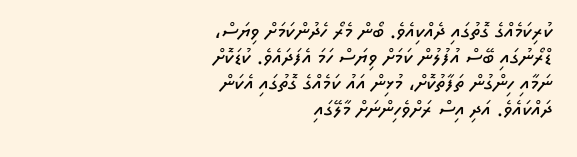ކުރިކަމެއްގެ ގޮތުގައި ދެއްކިއެވެ. ބޯން މެރޯ ހެދުންކަމަށް ވިޔަސް، ޑްރޯނުގައި ބޭސް އުފުލުން ކަމަށް ވިޔަސް ހަމަ އެފަދައެވެ. ކުޑަކޮށް ނަމާއި ހިންގުން ތަފާތުކޮށް، މުޅިން އައު ކަމެއްގެ ގޮތުގައި އެކަން ދައްކައެވެ. އަދި އިސް ރަށްވެހިންނަށް މާލޭގައި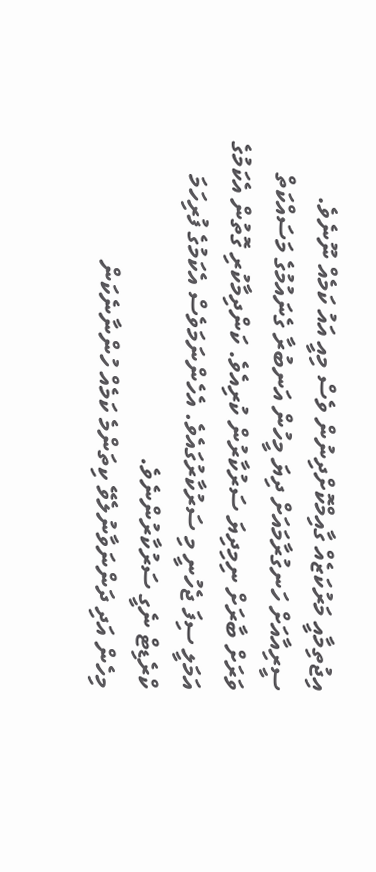އިޖުތިމާއީ މަރުކަޒެއް ގާއިމްކޮށްދިނުން ވެސް މިއީ އައު ކަމެއް ނޫނެވެ. ސީރިއާއަށް ހަނގުރާމައަށް ދިޔަ މީހުން އަނބުރާ ގެނައުމުގެ މަސައްކަތް ވަރަށް ބާރަށް ނިމިދިޔަ ސަރުކާރުން ކުރިއެވެ. ކަންދިމާކުރި ގޮތުން އެކަމުގެ އަމަލީ ސިފަ ޖެހުނީ މި ސަރުކާރުގައެވެ. އެހެންނަމަވެސް އެކަމުގެ ފުރިހަމަ ކްރެޑިޓް ނެގީ ސަރުކާރުންނެވެ.
މިހެން އަދި ދަންނަވާނުލެވޭ ކިތަންމެ ކަމެއް ހުންނާނެކަން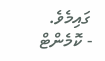ގައިމެވެ.
- ކޮމެންޓް